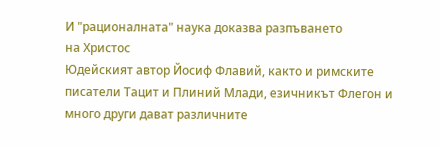И "рационалната" наука доказва разпъването
на Христос
Юдейският автор Йосиф Флавий, както и римските писатели Тацит и Плиний Млади, езичникът Флегон и много други дават различните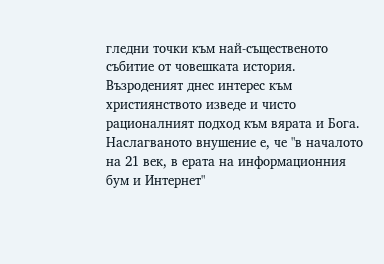гледни точки към най-същественото събитие от човешката история.
Възроденият днес интерес към християнството изведе и чисто рационалният подход към вярата и Бога. Наслагваното внушение е, че "в началото на 21 век, в ерата на информационния бум и Интернет"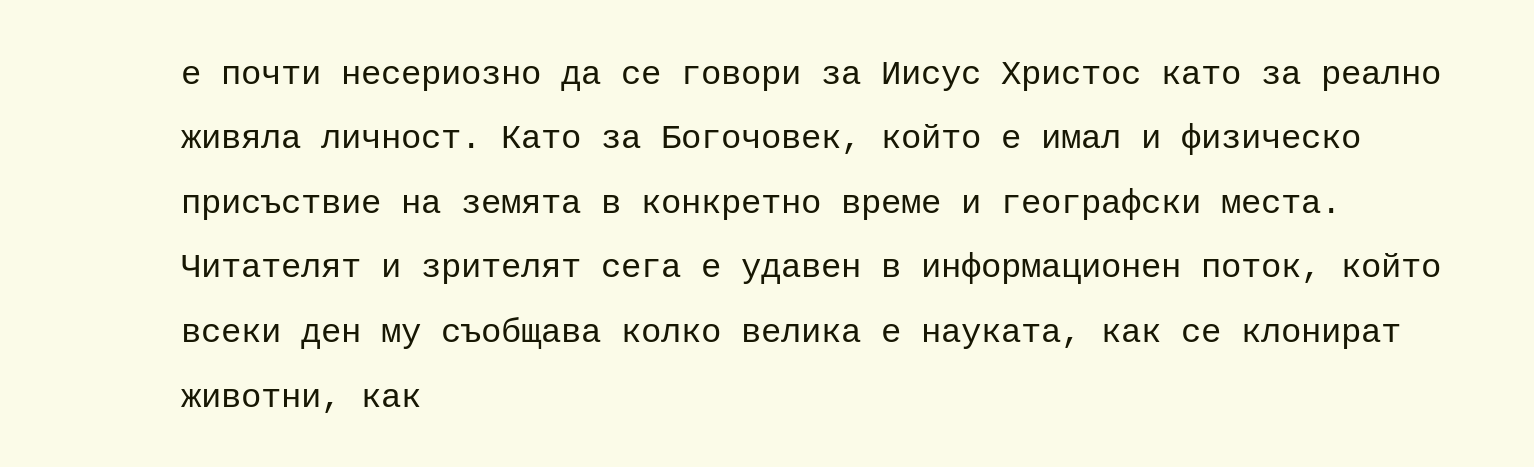е почти несериозно да се говори за Иисус Христос като за реално живяла личност. Като за Богочовек, който е имал и физическо присъствие на земята в конкретно време и географски места. Читателят и зрителят сега е удавен в информационен поток, който всеки ден му съобщава колко велика е науката, как се клонират животни, как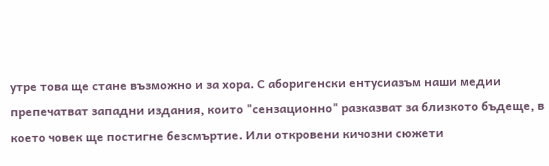утре това ще стане възможно и за хора. С аборигенски ентусиазъм наши медии препечатват западни издания, които "сензационно" разказват за близкото бъдеще, в което човек ще постигне безсмъртие. Или откровени кичозни сюжети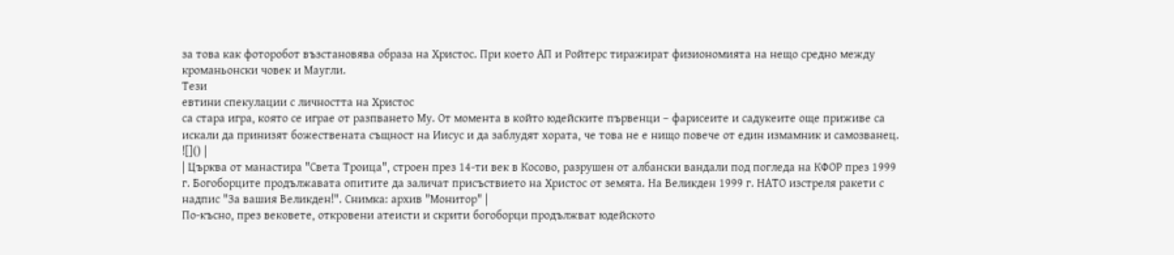за това как фоторобот възстановява образа на Христос. При което АП и Ройтерс тиражират физиономията на нещо средно между кроманьонски човек и Маугли.
Тези
евтини спекулации с личността на Христос
са стара игра, която се играе от разпването Му. От момента в който юдейските първенци – фарисеите и садукеите още приживе са искали да принизят божествената същност на Иисус и да заблудят хората, че това не е нищо повече от един измамник и самозванец.
![]() |
| Църква от манастира "Света Троица", строен през 14-ти век в Косово, разрушен от албански вандали под погледа на КФОР през 1999 г. Богоборците продължавата опитите да заличат присъствието на Христос от земята. На Великден 1999 г. НАТО изстреля ракети с надпис "За вашия Великден!". Снимка: архив "Монитор" |
По-късно, през вековете, откровени атеисти и скрити богоборци продължват юдейското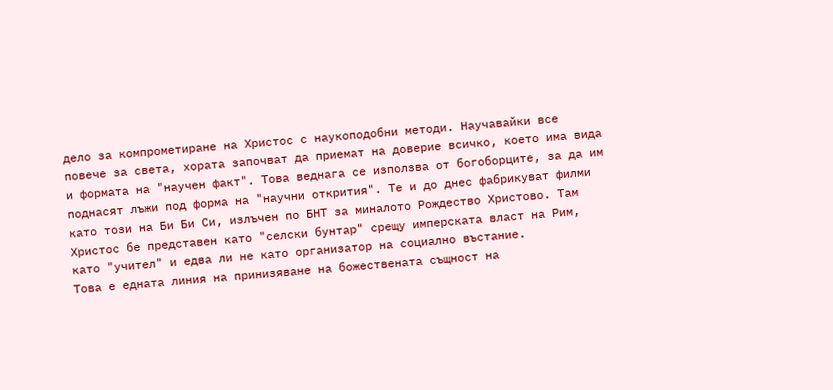дело за компрометиране на Христос с наукоподобни методи. Научавайки все повече за света, хората започват да приемат на доверие всичко, което има вида и формата на "научен факт". Това веднага се използва от богоборците, за да им поднасят лъжи под форма на "научни открития". Те и до днес фабрикуват филми като този на Би Би Си, излъчен по БНТ за миналото Рождество Христово. Там Христос бе представен като "селски бунтар" срещу имперската власт на Рим, като "учител" и едва ли не като организатор на социално въстание.
Това е едната линия на принизяване на божествената същност на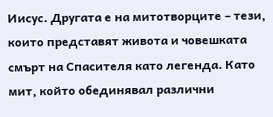Иисус. Другата е на митотворците – тези, които представят живота и човешката смърт на Спасителя като легенда. Като мит, който обединявал различни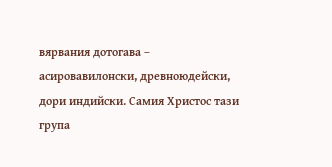вярвания дотогава – асировавилонски, древноюдейски, дори индийски. Самия Христос тази група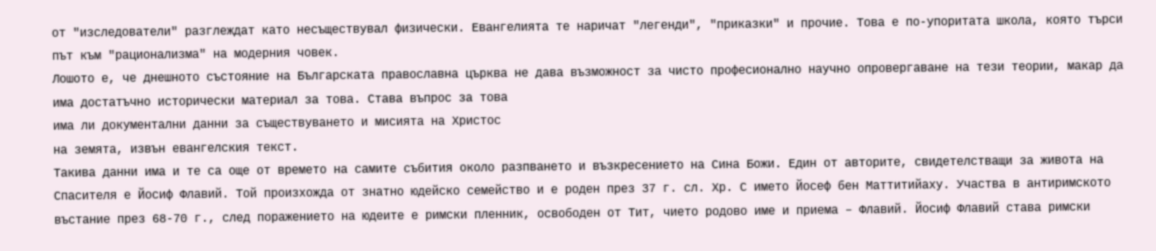от "изследователи" разглеждат като несъществувал физически. Евангелията те наричат "легенди", "приказки" и прочие. Това е по-упоритата школа, която търси път към "рационализма" на модерния човек.
Лошото е, че днешното състояние на Българската православна църква не дава възможност за чисто професионално научно опровергаване на тези теории, макар да има достатъчно исторически материал за това. Става въпрос за това
има ли документални данни за съществуването и мисията на Христос
на земята, извън евангелския текст.
Такива данни има и те са още от времето на самите събития около разпването и възкресението на Сина Божи. Един от авторите, свидетелстващи за живота на Спасителя е Йосиф Флавий. Той произхожда от знатно юдейско семейство и е роден през 37 г. сл. Хр. С името Йосеф бен Маттитийаху. Участва в антиримското въстание през 68-70 г., след поражението на юдеите е римски пленник, освободен от Тит, чието родово име и приема – Флавий. Йосиф Флавий става римски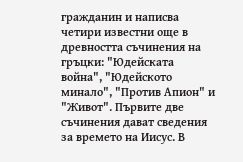гражданин и написва четири известни още в древността съчинения на гръцки: "Юдейската война", "Юдейското минало", "Против Апион" и "Живот". Първите две съчинения дават сведения за времето на Иисус. В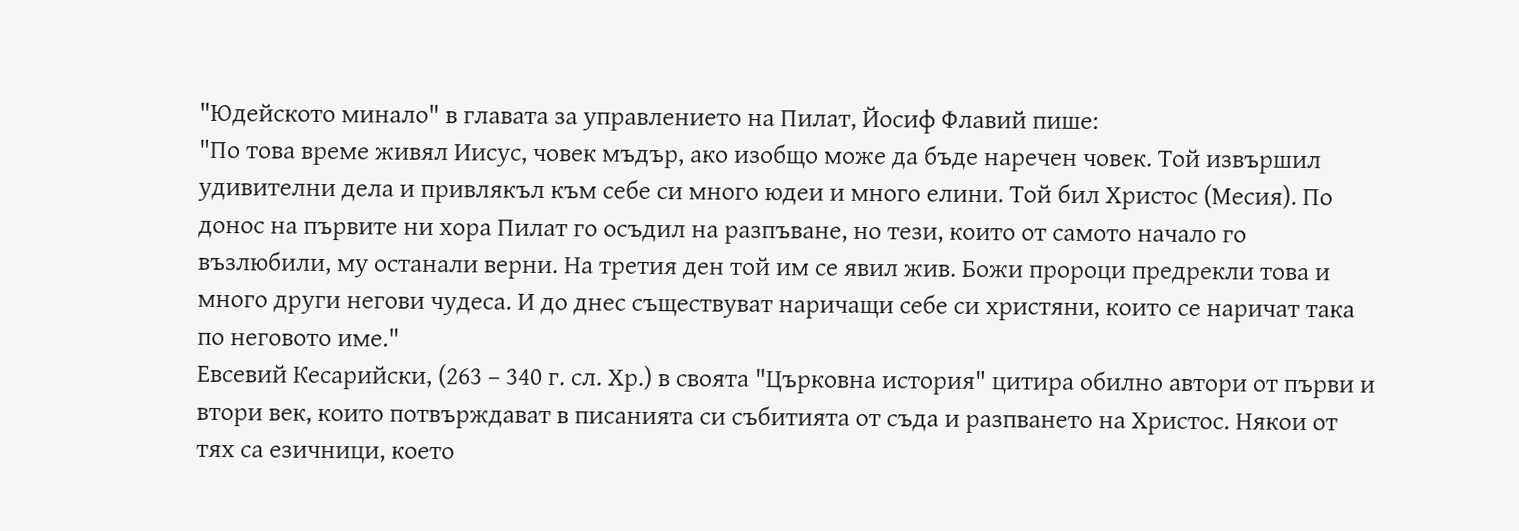"Юдейското минало" в главата за управлението на Пилат, Йосиф Флавий пише:
"По това време живял Иисус, човек мъдър, ако изобщо може да бъде наречен човек. Той извършил удивителни дела и привлякъл към себе си много юдеи и много елини. Той бил Христос (Месия). По донос на първите ни хора Пилат го осъдил на разпъване, но тези, които от самото начало го възлюбили, му останали верни. На третия ден той им се явил жив. Божи пророци предрекли това и много други негови чудеса. И до днес съществуват наричащи себе си христяни, които се наричат така по неговото име."
Евсевий Кесарийски, (263 – 340 г. сл. Хр.) в своята "Църковна история" цитира обилно автори от първи и втори век, които потвърждават в писанията си събитията от съда и разпването на Христос. Някои от тях са езичници, което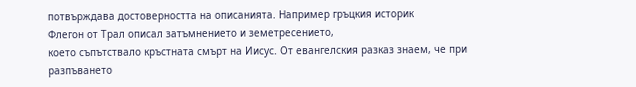потвърждава достоверността на описанията. Например гръцкия историк
Флегон от Трал описал затъмнението и земетресението,
което съпътствало кръстната смърт на Иисус. От евангелския разказ знаем, че при разпъването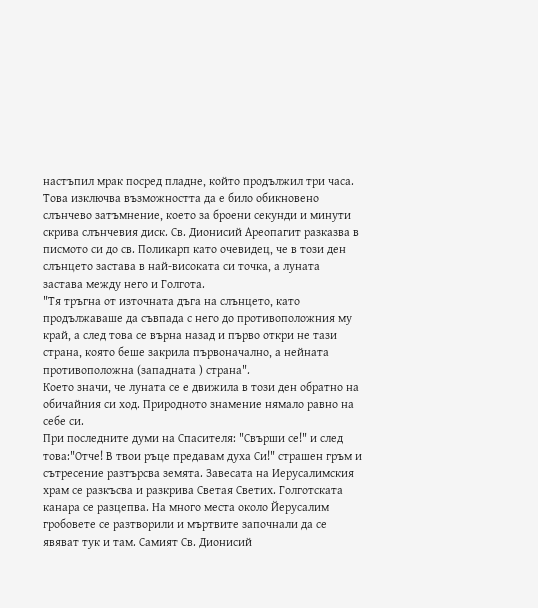настъпил мрак посред пладне, който продължил три часа. Това изключва възможността да е било обикновено слънчево затъмнение, което за броени секунди и минути скрива слънчевия диск. Св. Дионисий Ареопагит разказва в писмото си до св. Поликарп като очевидец, че в този ден слънцето застава в най-високата си точка, а луната застава между него и Голгота.
"Тя тръгна от източната дъга на слънцето, като продължаваше да съвпада с него до противоположния му край, а след това се върна назад и първо откри не тази страна, която беше закрила първоначално, а нейната противоположна (западната ) страна".
Което значи, че луната се е движила в този ден обратно на обичайния си ход. Природното знамение нямало равно на себе си.
При последните думи на Спасителя: "Свърши се!" и след това:"Отче! В твои ръце предавам духа Си!" страшен гръм и сътресение разтърсва земята. Завесата на Иерусалимския храм се разкъсва и разкрива Светая Светих. Голготската канара се разцепва. На много места около Йерусалим гробовете се разтворили и мъртвите започнали да се явяват тук и там. Самият Св. Дионисий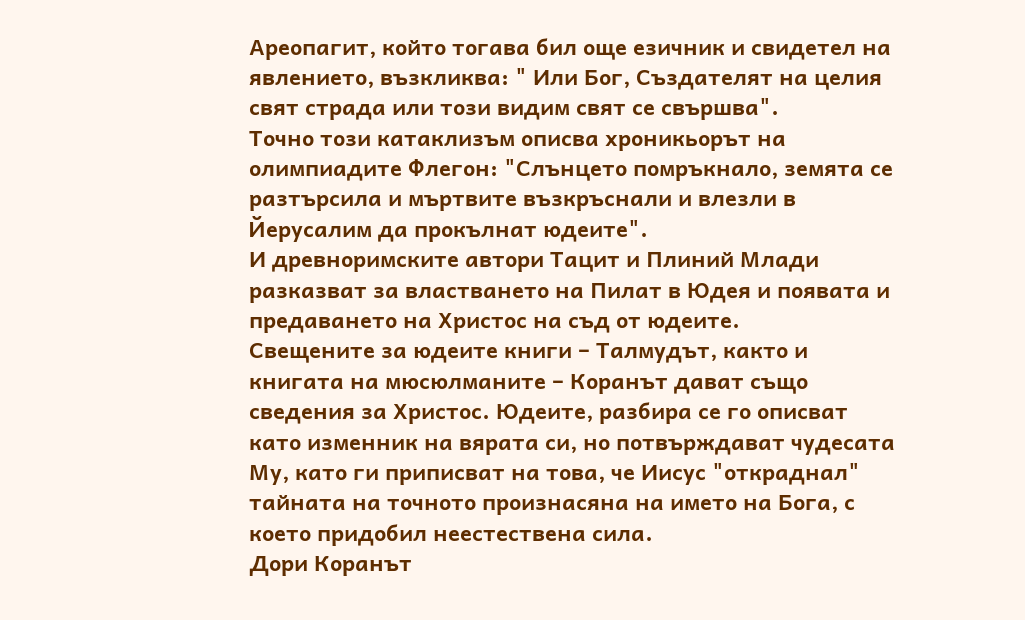Ареопагит, който тогава бил още езичник и свидетел на явлението, възкликва: " Или Бог, Създателят на целия свят страда или този видим свят се свършва".
Точно този катаклизъм описва хроникьорът на олимпиадите Флегон: "Слънцето помръкнало, земята се разтърсила и мъртвите възкръснали и влезли в Йерусалим да прокълнат юдеите".
И древноримските автори Тацит и Плиний Млади разказват за властването на Пилат в Юдея и появата и предаването на Христос на съд от юдеите.
Свещените за юдеите книги – Талмудът, както и книгата на мюсюлманите – Коранът дават също сведения за Христос. Юдеите, разбира се го описват като изменник на вярата си, но потвърждават чудесата Му, като ги приписват на това, че Иисус "откраднал" тайната на точното произнасяна на името на Бога, с което придобил неестествена сила.
Дори Коранът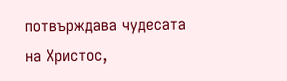потвърждава чудесата на Христос,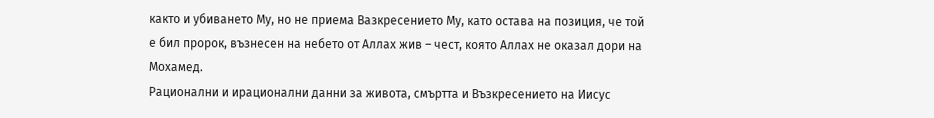както и убиването Му, но не приема Вазкресението Му, като остава на позиция, че той е бил пророк, възнесен на небето от Аллах жив – чест, която Аллах не оказал дори на Мохамед.
Рационални и ирационални данни за живота, смъртта и Възкресението на Иисус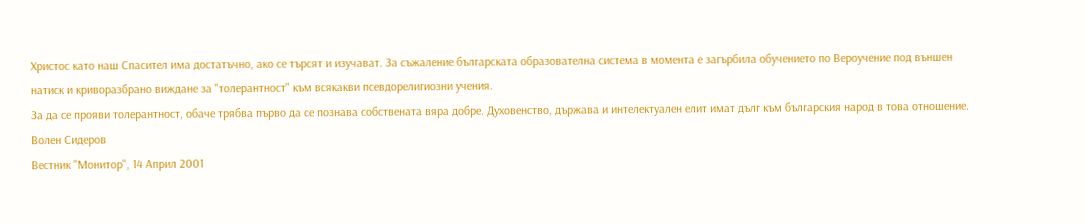Христос като наш Спасител има достатъчно, ако се търсят и изучават. За съжаление българската образователна система в момента е загърбила обучението по Вероучение под външен натиск и криворазбрано виждане за "толерантност" към всякакви псевдорелигиозни учения.
За да се прояви толерантност, обаче трябва първо да се познава собствената вяра добре. Духовенство, държава и интелектуален елит имат дълг към българския народ в това отношение.
Волен Сидеров
Вестник "Монитор", 14 Април 2001